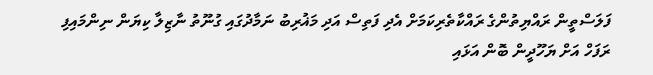ފަލަސްތީން ރައްޔިތުންގެ ރައްކާތެރިކަމަށް އެދި ފަތިސް އަދި މަޣުރިބު ނަމާދުގައި ގުނޫތު ނާޒިލާ ކިޔަން ނިންމައިފި
ރަފަހް އަށް ޔަހޫދީން ބޮން އަޅައި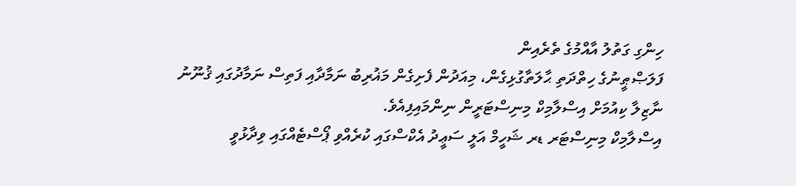ހިންގި ގަތުލު އާއްމުގެ ތެރެއިން
ފަލަޞްޠީނުގެ ހިތްދަތި ޙާލަތާގުޅިގެން، މިއަދުން ފެށިގެން މަޣުރިބު ނަމާދާއި ފަތިސް ނަމާދުގައި ޤުނޫނު ނާޒިލާ ކިއުމަށް އިސްލާމިކް މިނިސްޓަރީން ނިންމައިފިއެވެ.
އިސްލާމިކް މިނިސްޓަރ ޑރ ޝަހީމް އަލީ ސަޢީދު އެކްސްގައި ކުރެއްވި ޕޯސްޓެއްގައި ވިދާޅުވީ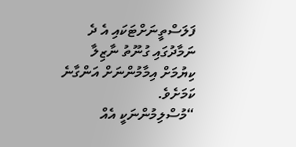ފަލަސްތީނަށްޓަކައި އެ ދެ ނަމާދުގައި ގުނޫތު ނާޒިލާ ކިޔުމަށް އިމާމުންނަށް އަންގާނެ ކަމަށެވެ.
“މުސްލިމުންނަކީ އެއް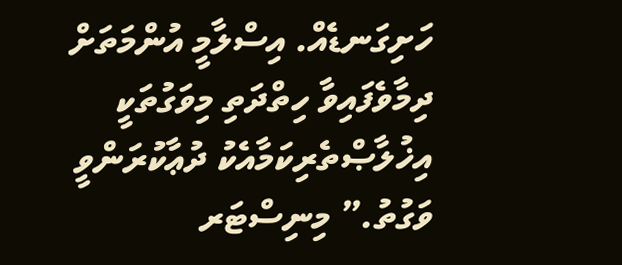ހަށިގަނޑެއް. އިސްލާމީ އުންމަތަށް ދިމާވެފައިވާ ހިތްދަތި މިވަގުތަކީ އިޚުލާޞްތެރިކަމާއެކު ދުޢާކުރަންވީ ވަގުތު.” މިނިސްޓަރ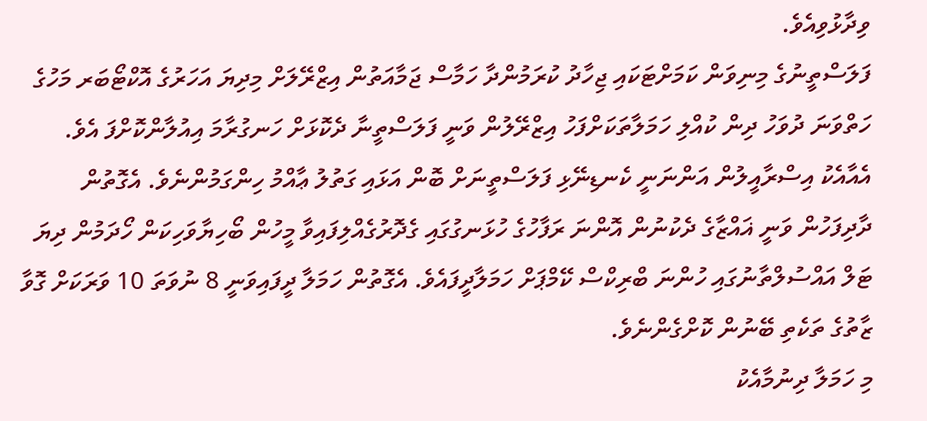ވިދާޅުވިއެވެ.
ފަލަސްތީނުގެ މިނިވަން ކަމަށްޓަކައި ޖިހާދު ކުރަމުންދާ ހަމާސް ޖަމާއަތުން އިޒްރޭލަށް މިދިޔަ އަހަރުގެ އޮކްޓޯބަރ މަހުގެ ހަތްވަނަ ދުވަހު ދިން ކުއްލި ހަމަލާތަކަށްފަހު އިޒްރޭލުން ވަނީ ފަލަސްތީނާ ދެކޮޅަށް ހަނގުރާމަ އިއުލާންކޮށްފަ އެވެ.
އެއާއެކު އިސްރާއީލުން އަންނަނީ ކެނޑިނޭޅި ފަލަސްތީނަށް ބޮން އަޅައި ގަތުލު ޢާއްމު ހިންގަމުންނެވެ. އެގޮތުން ދާދިފަހުން ވަނީ ޣައްޒާގެ ދެކުނުން އޮންނަ ރަފާހުގެ ހުޅަނގުގައި ގެދޮރުގެއްލިފައިވާ މީހުން ބޯހިޔާވަހިކަން ހޯދަމުން ދިޔަ ޓަލް އައްސުލްތާނުގައި ހުންނަ ބްރިކްސް ކޭމްޕަށް ހަމަލާދީފައެވެ. އެގޮތުން ހަމަލާ ދީފައިވަނީ 8 ނުވަތަ 10 ވަރަކަށް ގޮވާ ޒާތުގެ ތަކެތި ބޭނުން ކޮށްގެންނެވެ.
މި ހަމަލާ ދިނުމާއެކު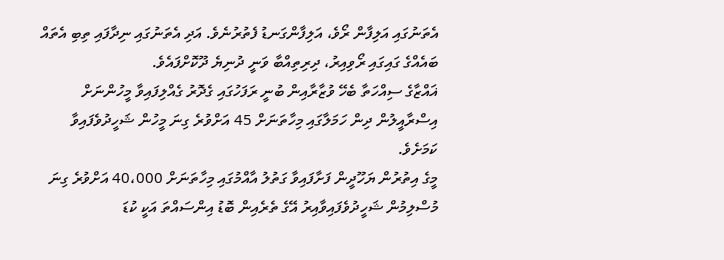އެތަނުގައި އަލިފާން ރޯވެ، އަލިފާންގަނޑު ފެތުރުނެވެ. އަދި އެތަނުގައި ނިދާފައި ތިބި އެތައް ބައެއްގެ ގައިގައި ރޯވިއިރު، ދިރިތިއްބާ ވަނީ ދުނިޔެ ދޫކޮށްފައެވެ.
ޣައްޒާގެ ސިއްހަތާ ބެހޭ ވުޒާރާއިން ބުނީ ރަފަހުގައި ގެދޮރު ގެއްލިފައިވާ މީހުންނަށް އިސްރާއީލުން ދިން ހަމަލާގައި މިހާތަނަށް 45 އަށްވުރެ ގިނަ މީހުން ޝަހީދުވެފައިވާ ކަމަށެވެ.
މީގެ އިތުރުން ޔަހޫދީން ފަށާފައިވާ ގަތުލު އާއްމުގައި މިހާތަނަށް 40،000 އަށްވުރެ ގިނަ މުސްލިމުން ޝަހީދުވެފައިވާއިރު އޭގެ ތެރެއިން ބޮޑު އިންސައްތަ އަކީ ކުޑަ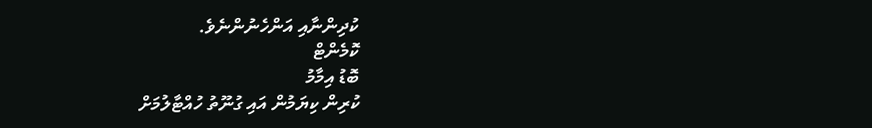ކުދިންނާއި އަންހެނުންނެވެ.
ކޮމެންޓް
ބޮޑު އިމާމު
ކުރިން ކިޔަމުން އައި ގުނޫތު ހުއްޓާލުމަށް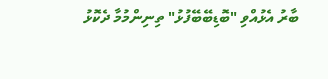ބާރު އެޅުއްވި "ބޮޑިބޭބޭފުޅު" ތިނިންމުމާ ދެކޮޅު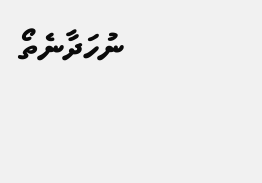ނުހަދާނެތޯ